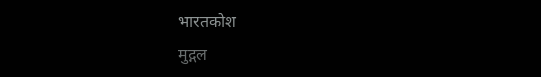भारतकोश
मुद्गल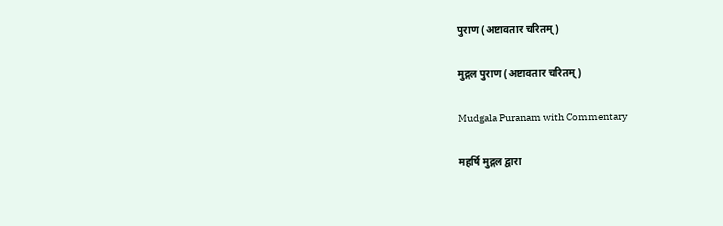पुराण (अष्टावतार चरितम्)

मुद्गल पुराण (अष्टावतार चरितम्)

Mudgala Puranam with Commentary

महर्षि मुद्गल द्वारा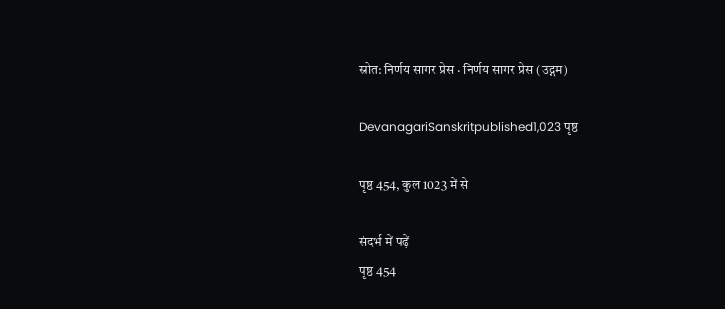स्रोत: निर्णय सागर प्रेस · निर्णय सागर प्रेस (उद्गम)

DevanagariSanskritpublished1,023 पृष्ठ

पृष्ठ 454, कुल 1023 में से

संदर्भ में पढ़ें
पृष्ठ 454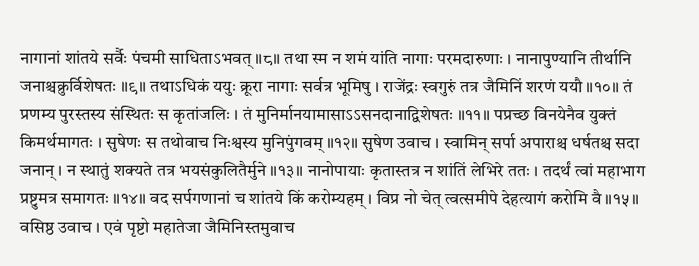नागानां शांतये सर्वैः पंचमी साधिताऽभवत् ॥८॥ तथा स्म न शमं यांति नागाः परमदारुणाः । नानापुण्यानि तीर्थानि जनाश्चक्रुर्विशेषतः ॥९॥ तथाऽधिकं ययुः क्रूरा नागाः सर्वत्र भूमिषु । राजेंद्रः स्वगुरुं तत्र जैमिनिं शरणं ययौ ॥१०॥ तं प्रणम्य पुरस्तस्य संस्थितः स कृतांजलिः । तं मुनिर्मानयामासाऽऽसनदानाद्विशेषतः ॥११॥ पप्रच्छ विनयेनैव युक्तं किमर्थमागतः । सुषेणः स तथोवाच निःश्वस्य मुनिपुंगवम् ॥१२॥ सुषेण उवाच । स्वामिन् सर्पा अपाराश्च धर्षतश्च सदा जनान् । न स्थातुं शक्यते तत्र भयसंकुलितैर्मुने ॥१३॥ नानोपायाः कृतास्तत्र न शांतिं लेभिरे ततः । तदर्थं त्वां महाभाग प्रष्टुमत्र समागतः ॥१४॥ वद सर्पगणानां च शांतये किं करोम्यहम् । विप्र नो चेत् त्वत्समीपे देहत्यागं करोमि वै ॥१५॥ वसिष्ठ उवाच । एवं पृष्टो महातेजा जैमिनिस्तमुवाच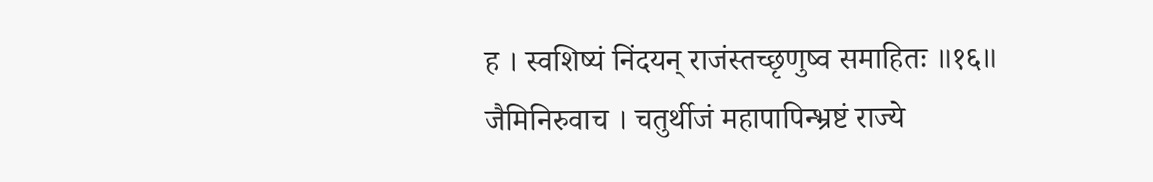ह । स्वशिष्यं निंदयन् राजंस्तच्छृणुष्व समाहितः ॥१६॥ जैमिनिरुवाच । चतुर्थीजं महापापिन्भ्रष्टं राज्ये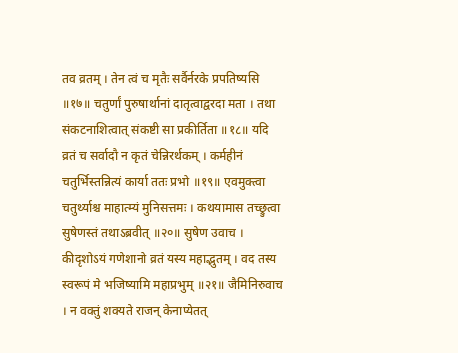तव व्रतम् । तेन त्वं च मृतैः सर्वैर्नरके प्रपतिष्यसि ॥१७॥ चतुर्णां पुरुषार्थानां दातृत्वाद्वरदा मता । तथा संकटनाशित्वात् संकष्टी सा प्रकीर्तिता ॥१८॥ यदि व्रतं च सर्वादौ न कृतं चेन्निरर्थकम् । कर्महीनं चतुर्भिस्तन्नित्यं कार्या ततः प्रभो ॥१९॥ एवमुक्त्वा चतुर्थ्याश्च माहात्म्यं मुनिसत्तमः । कथयामास तच्छ्रुत्वा सुषेणस्तं तथाऽब्रवीत् ॥२०॥ सुषेण उवाच । कीदृशोऽयं गणेशानो व्रतं यस्य महाद्भुतम् । वद तस्य स्वरूपं मे भजिष्यामि महाप्रभुम् ॥२१॥ जैमिनिरुवाच । न वक्तुं शक्यते राजन् केनाप्येतत्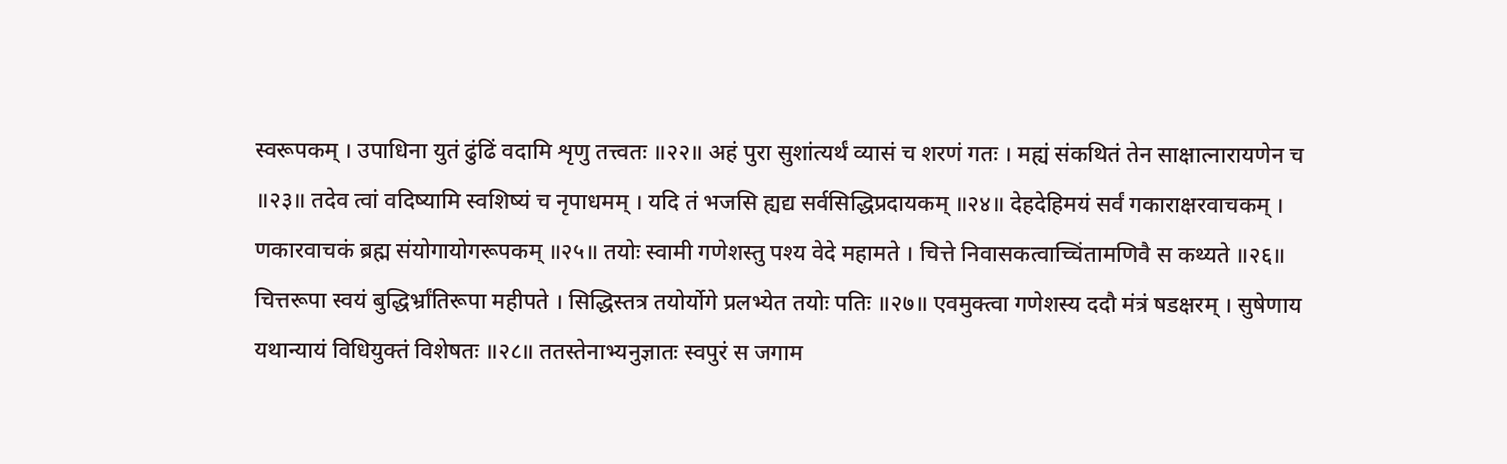स्वरूपकम् । उपाधिना युतं ढुंढिं वदामि शृणु तत्त्वतः ॥२२॥ अहं पुरा सुशांत्यर्थं व्यासं च शरणं गतः । मह्यं संकथितं तेन साक्षात्नारायणेन च ॥२३॥ तदेव त्वां वदिष्यामि स्वशिष्यं च नृपाधमम् । यदि तं भजसि ह्यद्य सर्वसिद्धिप्रदायकम् ॥२४॥ देहदेहिमयं सर्वं गकाराक्षरवाचकम् । णकारवाचकं ब्रह्म संयोगायोगरूपकम् ॥२५॥ तयोः स्वामी गणेशस्तु पश्य वेदे महामते । चित्ते निवासकत्वाच्चिंतामणिवै स कथ्यते ॥२६॥ चित्तरूपा स्वयं बुद्धिर्भ्रांतिरूपा महीपते । सिद्धिस्तत्र तयोर्योगे प्रलभ्येत तयोः पतिः ॥२७॥ एवमुक्त्वा गणेशस्य ददौ मंत्रं षडक्षरम् । सुषेणाय यथान्यायं विधियुक्तं विशेषतः ॥२८॥ ततस्तेनाभ्यनुज्ञातः स्वपुरं स जगाम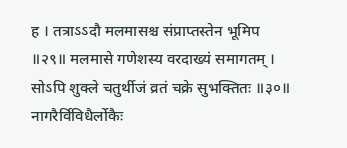ह । तत्राऽऽदौ मलमासश्च संप्राप्तस्तेन भूमिप ॥२९॥ मलमासे गणेशस्य वरदाख्यं समागतम् । सोऽपि शुक्ले चतुर्थीजं व्रतं चक्रे सुभक्तितः ॥३०॥ नागरैर्विविधैर्लोकैः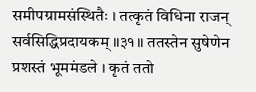समीपग्रामसंस्थितैः । तत्कृतं विधिना राजन् सर्वसिद्धिप्रदायकम् ॥३१॥ ततस्तेन सुषेणेन प्रशस्तं भूममंडले । कृतं ततो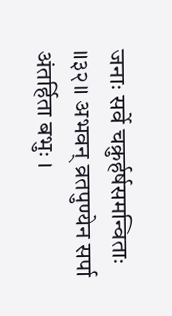जनाः सर्वे चक्रुर्हर्षसमन्विताः ॥३२॥ अभवन् व्रतपुण्येन सर्पा अंतर्हिता बभुः ।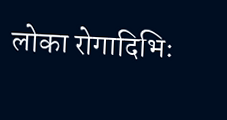लोका रोगादिभिः